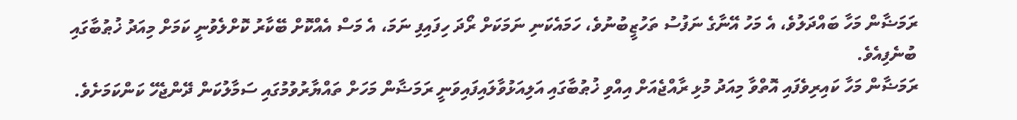ރަމަޟާން މަހާ ބައްދަލުވެ، އެ މަހު އޭނާގެ ނަފުސު ތަހުޒީބުނުވެ، ހަމައެކަނި ނަމަކަށް ރޯދަ ހިފައިފި ނަމަ، އެ މަސް އެއްކޮށް ބޭކާރު ކޮށްލެވުނީ ކަމަށް މިއަދު ޚުޠުބާގައި ބުނެފިއެވެ.
ރަމަޟާން މަހާ ކައިރިވެފައި އޮތްވާ މިއަދު މުޅި ރާއްޖެއަށް އިއްވި ޚުޠުބާގައި އަލިއަޅުވާލައިފައިވަނީ ރަމަޟާން މަހަށް ތައްޔާރުވުމުގައި ސަމާލުކަން ދޭންޖެހޭ ކަންކަމަށެވެ.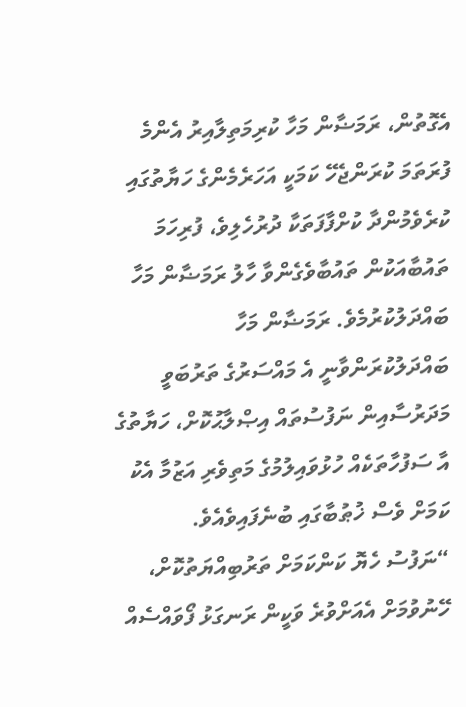އެގޮތުން، ރަމަޟާން މަހާ ކުރިމަތިލާއިރު އެންމެ ފުރަތަމަ ކުރަންޖެހޭ ކަމަކީ އަހަރެމެންގެ ހަޔާތުގައި ކުރެވެމުންދާ ކުށްފާފަތަކާ ދުރުހެލިވެ، ފުރިހަމަ ތައުބާއަކުން ތައުބާވެގެންވާ ހާލު ރަމަޟާން މަހާ ބައްދަލުކުރުމެވެ. ރަމަޟާން މަހާ ބައްދަލުކުރަންވާނީ އެ މައްސަރުގެ ތަރުބަވީ މަދަރުސާއިން ނަފުސުތައް އިޞްލާޙުކޮށް، ހަޔާތުގެ އާ ސަފުހާތަކެއް ހުޅުވައިލުމުގެ މަތިވެރި އަޒުމާ އެކު ކަމަށް ވެސް ޚުޠުބާގައި ބުނެފައިވެއެވެ.
“ނަފުސު ހެޔޮ ކަންކަމަށް ތަރުބިއްޔަތުކޮށް، ހޭނުވުމަށް އެއަށްވުރެ ވަކީން ރަނގަޅު ފޯވައްސެއް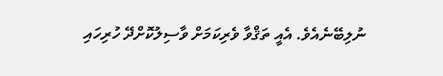ނުލިބޭނެއެވެ. އެއީ ތަޤްވާ ވެރިކަމަށް ވާސިލުކޮށްދޭ ހުރިހައި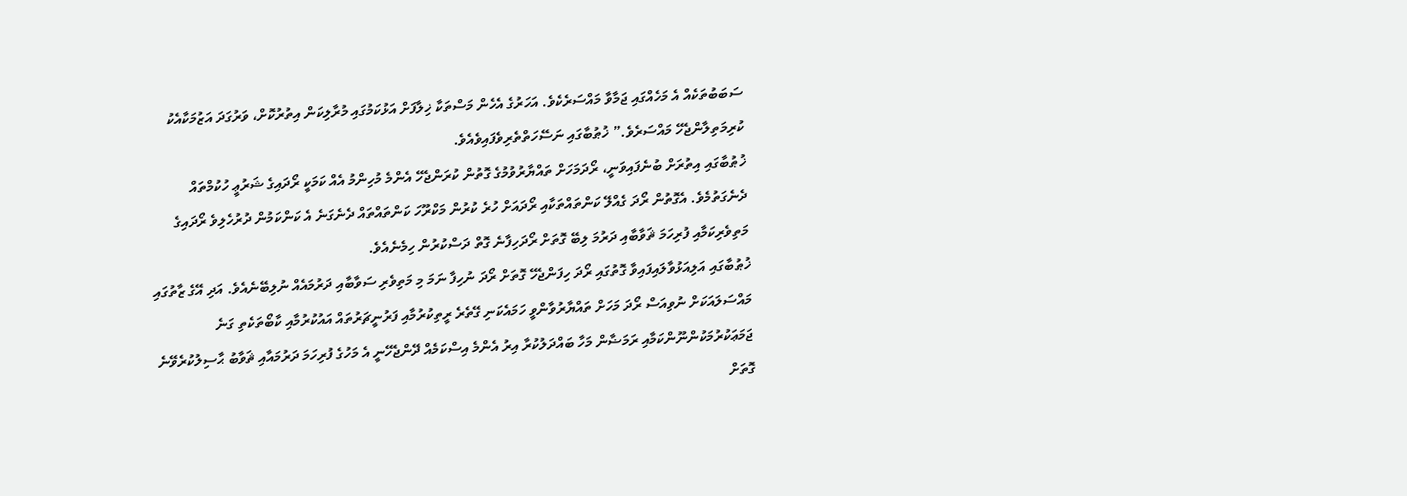ސަބަބުތަކެއް އެ މަހެއްގައި ޖަމާވާ މައްސަރެކެވެ. އަހަރުގެ އެހެން މަސްތަކާ ޚިލާފަށް އަޅުކަމުގައި މުރާލިކަން އިތުރުކޮށް، ވަރުގަދަ އަޒުމަކާއެކު ކުރިމަތިލާންޖެހޭ މައްސަރެވެ.” ޚުޠުބާގައި ނަސޭހަތްތެރިވެފައިވެއެވެ.
ޚުޠުބާގައި އިތުރަށް ބުނެފައިވަނީ، ރޯދަމަހަށް ތައްޔާރުވުމުގެ ގޮތުން ކުރަންޖެހޭ އެންމެ މުހިންމު އެއް ކަމަކީ ރޯދައިގެ ޝަރުޢީ ހުކުމްތައް ދެނެގަތުމެވެ. އެގޮތުން ރޯދަ ގެއްލޭ ކަންތައްތަކާއި ރޯދައަށް ހުރެ ކުރުން މަކްރޫހަ ކަންތައްތައް ދެނެގަނެ އެ ކަންކަމުން ދުރުހެލިވެ ރޯދައިގެ މަތިވެރިކަމާއި ފުރިހަމަ ޘަވާބާއި ދަރުމަ ލިބޭ ގޮތަށް ރޯދަހިފާނެ ގޮތް ދަސްކުރުން ހިމެނެއެވެ.
ޚުޠުބާގައި އަލިއަޅުވާލައިފައިވާ ގޮތުގައި ރޯދަ ހިފަންޖެހޭ ގޮތަށް ރޯދަ ނުހިފާ ނަމަ މި މަތިވެރި ސަވާބާއި ދަރުމައެއް ނުލިބޭނެއެވެ. އަދި އޭގެ ޒާތުގައި މައްސަލައަކަށް ނުވިއަސް ރޯދަ މަހަށް ތައްޔާރުވާންވީ ހަމައެކަނި ގޭތެރެ ރީތިކުރުމާއި ފަރުނީޗަރުތައް އައުކުރުމާއި ކާބޯތަކެތި ގަނެ ޖަމަޢަކުރުމަކުންނޫންކަމާއި ރަމަޟާން މަހާ ބައްދަލުކުރާ އިރު އެންމެ އިސްކަމެއް ދޭންޖެހޭނީ އެ މަހުގެ ފުރިހަމަ ދަރުމައާއި ޘަވާބު ޙާސިލުކުރެވޭނެ ގޮތަށް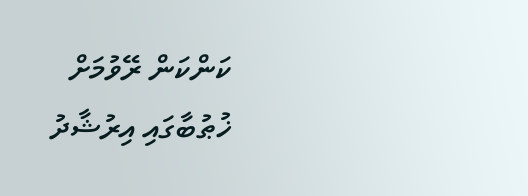ކަންކަން ރޭވުމަށް ޚުޠުބާގައި އިރުޝާދު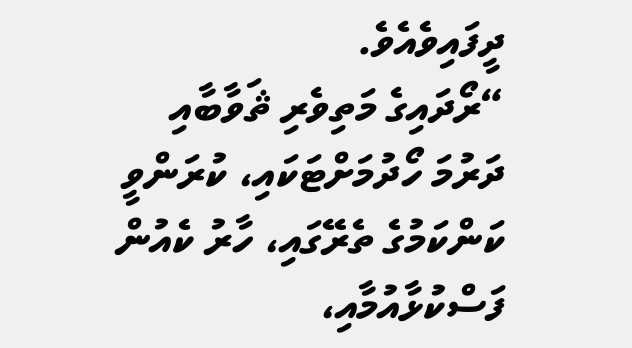ދީފައިވެއެވެ.
“ރޯދައިގެ މަތިވެރި ޘަވާބާއި ދަރުމަ ހޯދުމަށްޓަކައި، ކުރަންވީ ކަންކަމުގެ ތެރޭގައި، ހާރު ކެއުން ފަސްކުޅާއުމާއި،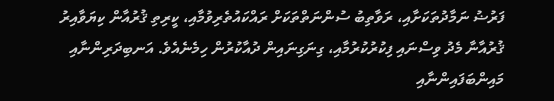ފަރުޟު ނަމާދުތަކަށާއި، ރަވާތިބު ސުންނަތްތަކަށް ރައްކައުތެރިވުމާއި، ކީރިތި ޤުރުއާން ކިޔަވާއިރު ޤުރުއާނާ މެދު ވިސްނައި ފިކުރުކުރުމާއި، ގިނަގިނައިން ދުއާކުރުން ހިމެނެއެވެ. އަނބިދަރިންނާއި މައިންބަފައިންނާއި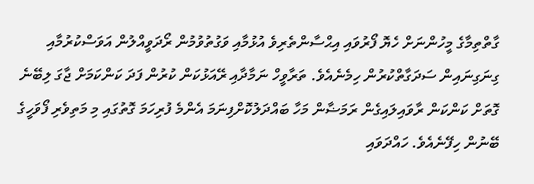ގާތްތިމާގެ މީހުންނަށް ހެޔޮ ފޯރުވައި އިޙްސާންތެރިވެ އުޅުމާއި ވަގުތުވުމުން ރޯދަވީއްލުން އަވަސްކުރުމާއި ގިނަގިނައިން ސަދަގާތްކުރުން ހިމެނެއެވެ. ތަރާވީހް ނަމާދާއި ރޭއަޅުކަން ކުރުން ފަދަ ކަންކަމަށް ޖާގަ ލިބޭނެ ގޮތަށް ކަންކަން ރާވައިލައިގެން ރަމަޟާން މަހާ ބައްދަލުކޮށްފިނަމަ އެންމެ ފުރިހަމަ ގޮތުގައި މި މަތިވެރި ފޯވަހީގެ ބޭނުން ހިފޭނެއެވެ. ހައްދަވައި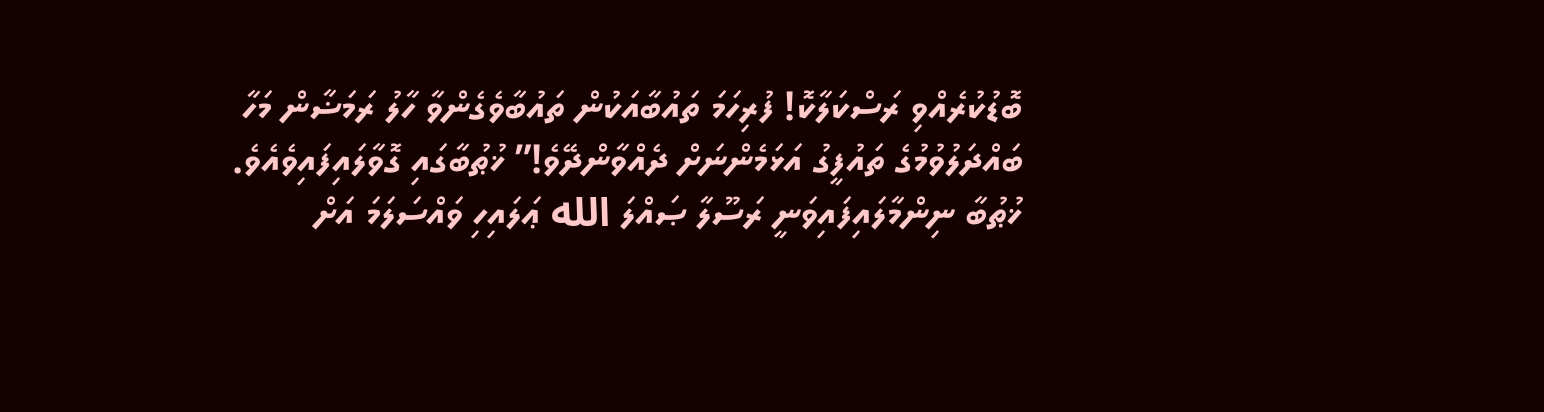ބޮޑުކުރެއްވި ރަސްކަލާކޮ! ފުރިހަމަ ތައުބާއަކުން ތައުބާވެގެންވާ ހާލު ރަމަޟާން މަހާ ބައްދަލުވުމުގެ ތައުފީގު އަޅަމެންނަށް ދެއްވާންދޭވެ!” ޚުޠުބާގައި ގޮވާލައިފައިވެއެވެ.
ޚުޠުބާ ނިންމާލައިފައިވަނީ ރަސޫލާ ޞައްލަ الله ޢަލައިހި ވައްސަލަމަ އަށް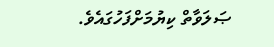ޞަލަވާތް ކިޔުމަށްފަހުގައެވެ.